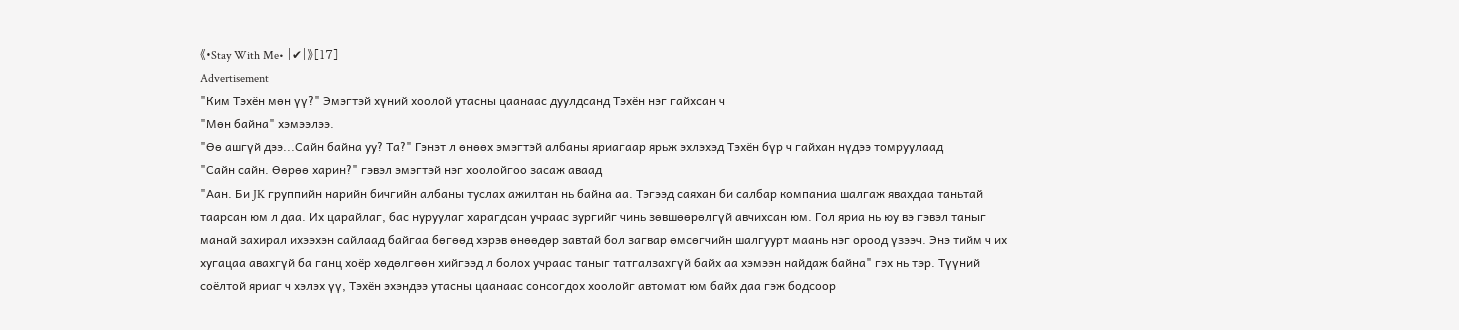《•Stay With Me• |✔|》[17]
Advertisement
"Ким Тэхён мөн үү?" Эмэгтэй хүний хоолой утасны цаанаас дуулдсанд Тэхён нэг гайхсан ч
"Мөн байна" хэмээлээ.
"Өө ашгүй дээ...Сайн байна уу? Та?" Гэнэт л өнөөх эмэгтэй албаны яриагаар ярьж эхлэхэд Тэхён бүр ч гайхан нүдээ томруулаад
"Сайн сайн. Өөрөө харин?" гэвэл эмэгтэй нэг хоолойгоо засаж аваад
"Аан. Би JK группийн нарийн бичгийн албаны туслах ажилтан нь байна аа. Тэгээд саяхан би салбар компаниа шалгаж явахдаа таньтай таарсан юм л даа. Их царайлаг, бас нуруулаг харагдсан учраас зургийг чинь зөвшөөрөлгүй авчихсан юм. Гол яриа нь юу вэ гэвэл таныг манай захирал ихээхэн сайлаад байгаа бөгөөд хэрэв өнөөдөр завтай бол загвар өмсөгчийн шалгуурт маань нэг ороод үзээч. Энэ тийм ч их хугацаа авахгүй ба ганц хоёр хөдөлгөөн хийгээд л болох учраас таныг татгалзахгүй байх аа хэмээн найдаж байна" гэх нь тэр. Түүний соёлтой яриаг ч хэлэх үү, Тэхён эхэндээ утасны цаанаас сонсогдох хоолойг автомат юм байх даа гэж бодсоор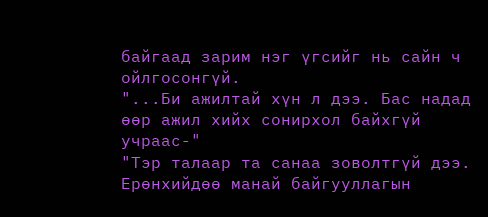байгаад зарим нэг үгсийг нь сайн ч ойлгосонгүй.
"...Би ажилтай хүн л дээ. Бас надад өөр ажил хийх сонирхол байхгүй учраас-"
"Тэр талаар та санаа зоволтгүй дээ. Ерөнхийдөө манай байгууллагын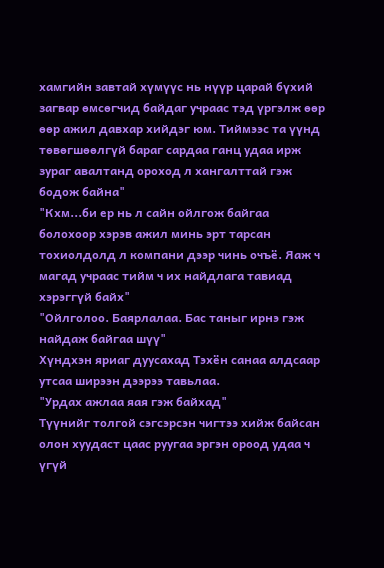хамгийн завтай хүмүүс нь нүүр царай бүхий загвар өмсөгчид байдаг учраас тэд үргэлж өөр өөр ажил давхар хийдэг юм. Тиймээс та үүнд төвөгшөөлгүй бараг сардаа ганц удаа ирж зураг авалтанд ороход л хангалттай гэж бодож байна"
"Кхм...би ер нь л сайн ойлгож байгаа болохоор хэрэв ажил минь эрт тарсан тохиолдолд л компани дээр чинь очъё. Яаж ч магад учраас тийм ч их найдлага тавиад хэрэггүй байх"
"Ойлголоо. Баярлалаа. Бас таныг ирнэ гэж найдаж байгаа шүү"
Хүндхэн яриаг дуусахад Тэхён санаа алдсаар утсаа ширээн дээрээ тавьлаа.
"Урдах ажлаа яая гэж байхад"
Түүнийг толгой сэгсэрсэн чигтээ хийж байсан олон хуудаст цаас руугаа эргэн ороод удаа ч үгүй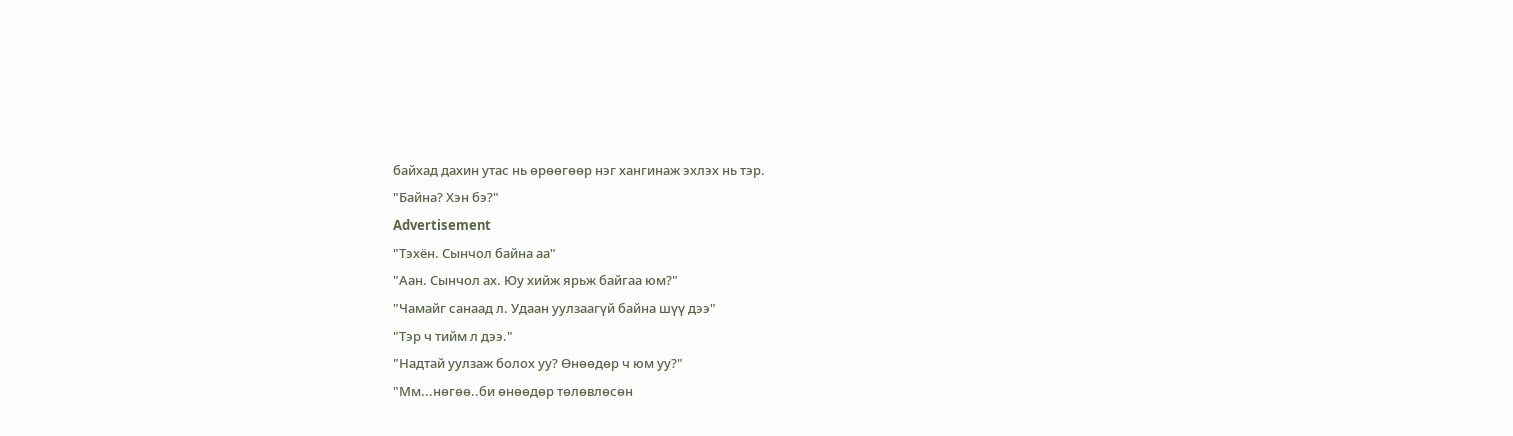байхад дахин утас нь өрөөгөөр нэг хангинаж эхлэх нь тэр.
"Байна? Хэн бэ?"
Advertisement
"Тэхён. Сынчол байна аа"
"Аан. Сынчол ах. Юу хийж ярьж байгаа юм?"
"Чамайг санаад л. Удаан уулзаагүй байна шүү дээ"
"Тэр ч тийм л дээ."
"Надтай уулзаж болох уу? Өнөөдөр ч юм уу?"
"Мм...нөгөө..би өнөөдөр төлөвлөсөн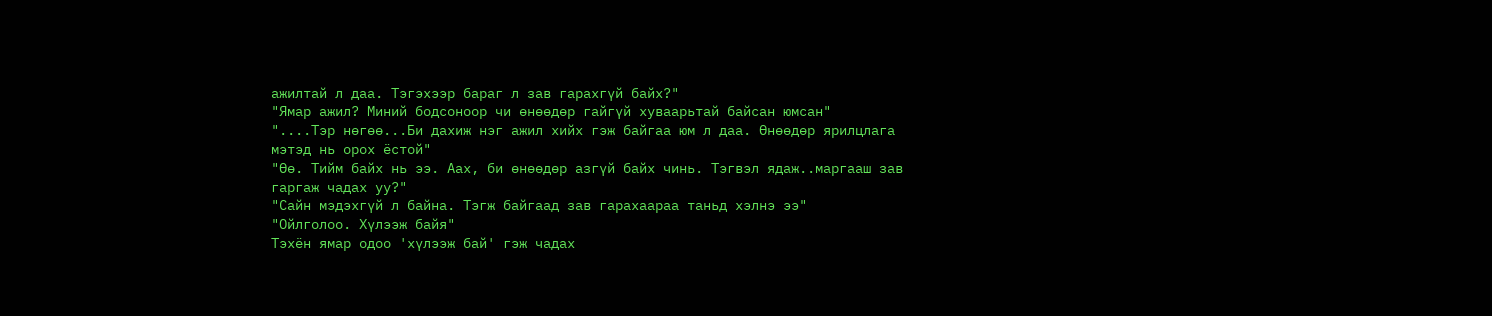ажилтай л даа. Тэгэхээр бараг л зав гарахгүй байх?"
"Ямар ажил? Миний бодсоноор чи өнөөдөр гайгүй хуваарьтай байсан юмсан"
"....Тэр нөгөө...Би дахиж нэг ажил хийх гэж байгаа юм л даа. Өнөөдөр ярилцлага мэтэд нь орох ёстой"
"Өө. Тийм байх нь ээ. Аах, би өнөөдөр азгүй байх чинь. Тэгвэл ядаж..маргааш зав гаргаж чадах уу?"
"Сайн мэдэхгүй л байна. Тэгж байгаад зав гарахаараа таньд хэлнэ ээ"
"Ойлголоо. Хүлээж байя"
Тэхён ямар одоо 'хүлээж бай' гэж чадах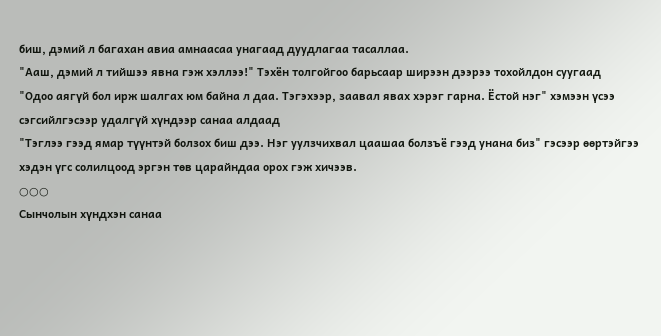биш, дэмий л багахан авиа амнаасаа унагаад дуудлагаа тасаллаа.
"Ааш, дэмий л тийшээ явна гэж хэллээ!" Тэхён толгойгоо барьсаар ширээн дээрээ тохойлдон суугаад
"Одоо аягүй бол ирж шалгах юм байна л даа. Тэгэхээр, заавал явах хэрэг гарна. Ёстой нэг" хэмээн үсээ сэгсийлгэсээр удалгүй хүндээр санаа алдаад
"Тэглээ гээд ямар түүнтэй болзох биш дээ. Нэг уулзчихвал цаашаа болзъё гээд унана биз" гэсээр өөртэйгээ хэдэн үгс солилцоод эргэн төв царайндаа орох гэж хичээв.
○○○
Сынчолын хүндхэн санаа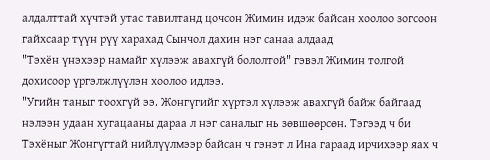алдалттай хүчтэй утас тавилтанд цочсон Жимин идэж байсан хоолоо зогсоон гайхсаар түүн рүү харахад Сынчол дахин нэг санаа алдаад
"Тэхён үнэхээр намайг хүлээж авахгүй бололтой" гэвэл Жимин толгой дохисоор үргэлжлүүлэн хоолоо идлээ.
"Угийн таныг тоохгүй ээ. Жонгүгийг хүртэл хүлээж авахгүй байж байгаад нэлээн удаан хугацааны дараа л нэг саналыг нь зөвшөөрсөн. Тэгээд ч би Тэхёныг Жонгүгтай нийлүүлмээр байсан ч гэнэт л Ина гараад ирчихээр яах ч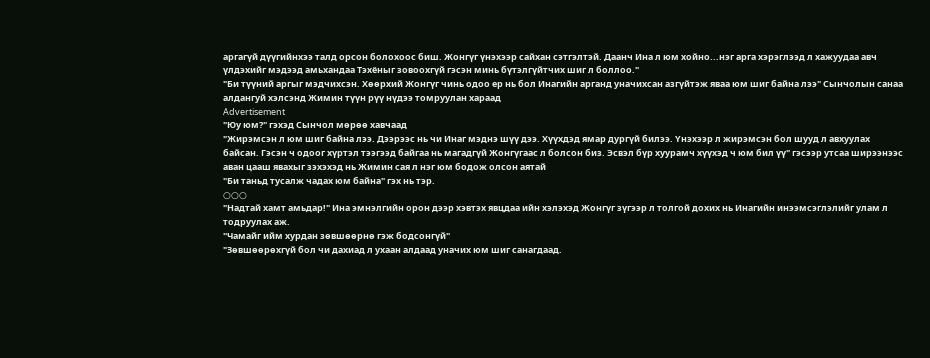аргагүй дүүгийнхээ талд орсон болохоос биш. Жонгүг үнэхээр сайхан сэтгэлтэй. Даанч Ина л юм хойно...нэг арга хэрэглээд л хажуудаа авч үлдэхийг мэдээд амьхандаа Тэхёныг зовоохгүй гэсэн минь бүтэлгүйтчих шиг л боллоо."
"Би түүний аргыг мэдчихсэн. Хөөрхий Жонгүг чинь одоо ер нь бол Инагийн арганд уначихсан азгүйтэж яваа юм шиг байна лээ" Сынчолын санаа алдангуй хэлсэнд Жимин түүн рүү нүдээ томруулан хараад
Advertisement
"Юу юм?" гэхэд Сынчол мөрөө хавчаад
"Жирэмсэн л юм шиг байна лээ. Дээрээс нь чи Инаг мэднэ шүү дээ. Хүүхдэд ямар дургүй билээ. Үнэхээр л жирэмсэн бол шууд л авхуулах байсан. Гэсэн ч одоог хүртэл тээгээд байгаа нь магадгүй Жонгүгаас л болсон биз. Эсвэл бүр хуурамч хүүхэд ч юм бил үү" гэсээр утсаа ширээнээс аван цааш явахыг зэхэхэд нь Жимин сая л нэг юм бодож олсон аятай
"Би таньд тусалж чадах юм байна" гэх нь тэр.
○○○
"Надтай хамт амьдар!" Ина эмнэлгийн орон дээр хэвтэх явцдаа ийн хэлэхэд Жонгүг зүгээр л толгой дохих нь Инагийн инээмсэглэлийг улам л тодруулах аж.
"Чамайг ийм хурдан зөвшөөрнө гэж бодсонгүй"
"Зөвшөөрөхгүй бол чи дахиад л ухаан алдаад уначих юм шиг санагдаад.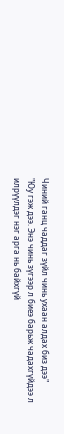Чиний ганц чаддаг зүйл чинь ухаан алдах биз дээ"
"Юу гэж дээ. Энэ чинь зүгээр л биеэ барьж чадахгүйдээ л илрүүлдэг нэг арга нь байхгүй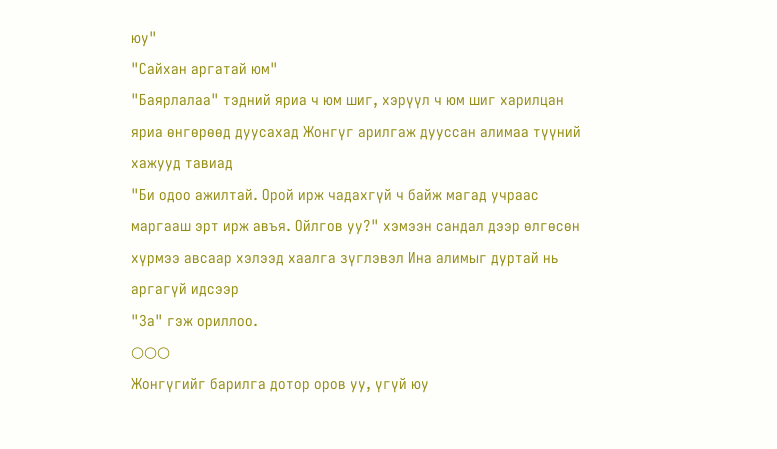юу"
"Сайхан аргатай юм"
"Баярлалаа" тэдний яриа ч юм шиг, хэрүүл ч юм шиг харилцан яриа өнгөрөөд дуусахад Жонгүг арилгаж дууссан алимаа түүний хажууд тавиад
"Би одоо ажилтай. Орой ирж чадахгүй ч байж магад учраас маргааш эрт ирж авъя. Ойлгов уу?" хэмээн сандал дээр өлгөсөн хүрмээ авсаар хэлээд хаалга зүглэвэл Ина алимыг дуртай нь аргагүй идсээр
"За" гэж ориллоо.
○○○
Жонгүгийг барилга дотор оров уу, үгүй юу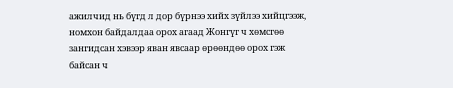ажилчид нь бүгд л дор бүрнээ хийх зүйлээ хийцгээж, номхон байдалдаа орох агаад Жонгүг ч хөмсгөө зангидсан хэвээр яван явсаар өрөөндөө орох гэж байсан ч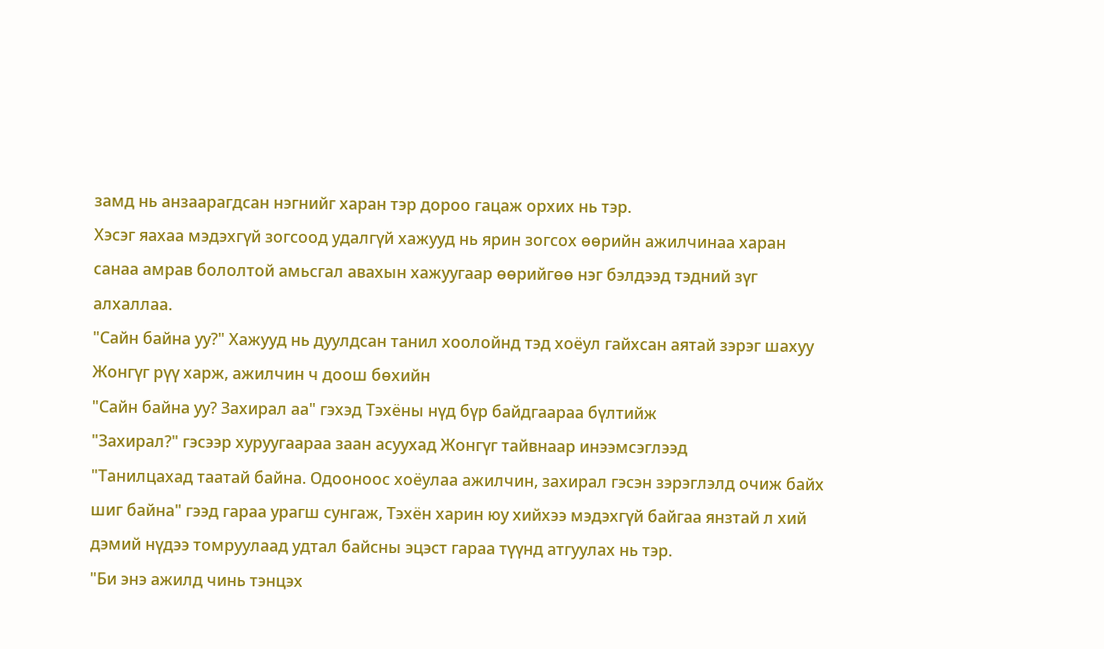замд нь анзаарагдсан нэгнийг харан тэр дороо гацаж орхих нь тэр.
Хэсэг яахаа мэдэхгүй зогсоод удалгүй хажууд нь ярин зогсох өөрийн ажилчинаа харан санаа амрав бололтой амьсгал авахын хажуугаар өөрийгөө нэг бэлдээд тэдний зүг алхаллаа.
"Сайн байна уу?" Хажууд нь дуулдсан танил хоолойнд тэд хоёул гайхсан аятай зэрэг шахуу Жонгүг рүү харж, ажилчин ч доош бөхийн
"Сайн байна уу? Захирал аа" гэхэд Тэхёны нүд бүр байдгаараа бүлтийж
"Захирал?" гэсээр хуруугаараа заан асуухад Жонгүг тайвнаар инээмсэглээд
"Танилцахад таатай байна. Одооноос хоёулаа ажилчин, захирал гэсэн зэрэглэлд очиж байх шиг байна" гээд гараа урагш сунгаж, Тэхён харин юу хийхээ мэдэхгүй байгаа янзтай л хий дэмий нүдээ томруулаад удтал байсны эцэст гараа түүнд атгуулах нь тэр.
"Би энэ ажилд чинь тэнцэх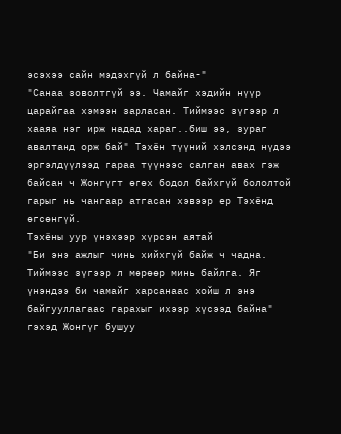эсэхээ сайн мэдэхгүй л байна-"
"Санаа зоволтгүй ээ. Чамайг хэдийн нүүр царайгаа хэмээн зарласан. Тиймээс зүгээр л хааяа нэг ирж надад хараг..биш ээ, зураг авалтанд орж бай" Тэхён түүний хэлсэнд нүдээ эргэлдүүлээд гараа түүнээс салган авах гэж байсан ч Жонгүгт өгөх бодол байхгүй бололтой гарыг нь чангаар атгасан хэвээр ер Тэхёнд өгсөнгүй.
Тэхёны уур үнэхээр хүрсэн аятай
"Би энэ ажлыг чинь хийхгүй байж ч чадна. Тиймээс зүгээр л мөрөөр минь байлга. Яг үнэндээ би чамайг харсанаас хойш л энэ байгууллагаас гарахыг ихээр хүсээд байна" гэхэд Жонгүг бушуу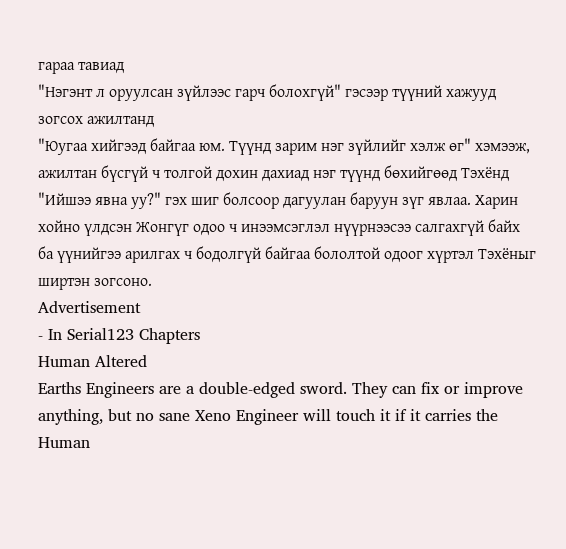гараа тавиад
"Нэгэнт л оруулсан зүйлээс гарч болохгүй" гэсээр түүний хажууд зогсох ажилтанд
"Юугаа хийгээд байгаа юм. Түүнд зарим нэг зүйлийг хэлж өг" хэмээж, ажилтан бүсгүй ч толгой дохин дахиад нэг түүнд бөхийгөөд Тэхёнд
"Ийшээ явна уу?" гэх шиг болсоор дагуулан баруун зүг явлаа. Харин хойно үлдсэн Жонгүг одоо ч инээмсэглэл нүүрнээсээ салгахгүй байх ба үүнийгээ арилгах ч бодолгүй байгаа бололтой одоог хүртэл Тэхёныг ширтэн зогсоно.
Advertisement
- In Serial123 Chapters
Human Altered
Earths Engineers are a double-edged sword. They can fix or improve anything, but no sane Xeno Engineer will touch it if it carries the Human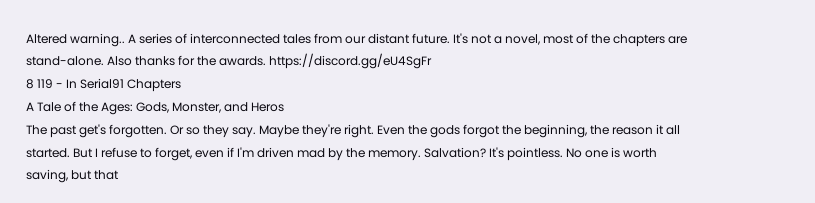Altered warning.. A series of interconnected tales from our distant future. It's not a novel, most of the chapters are stand-alone. Also thanks for the awards. https://discord.gg/eU4SgFr
8 119 - In Serial91 Chapters
A Tale of the Ages: Gods, Monster, and Heros
The past get's forgotten. Or so they say. Maybe they're right. Even the gods forgot the beginning, the reason it all started. But I refuse to forget, even if I'm driven mad by the memory. Salvation? It's pointless. No one is worth saving, but that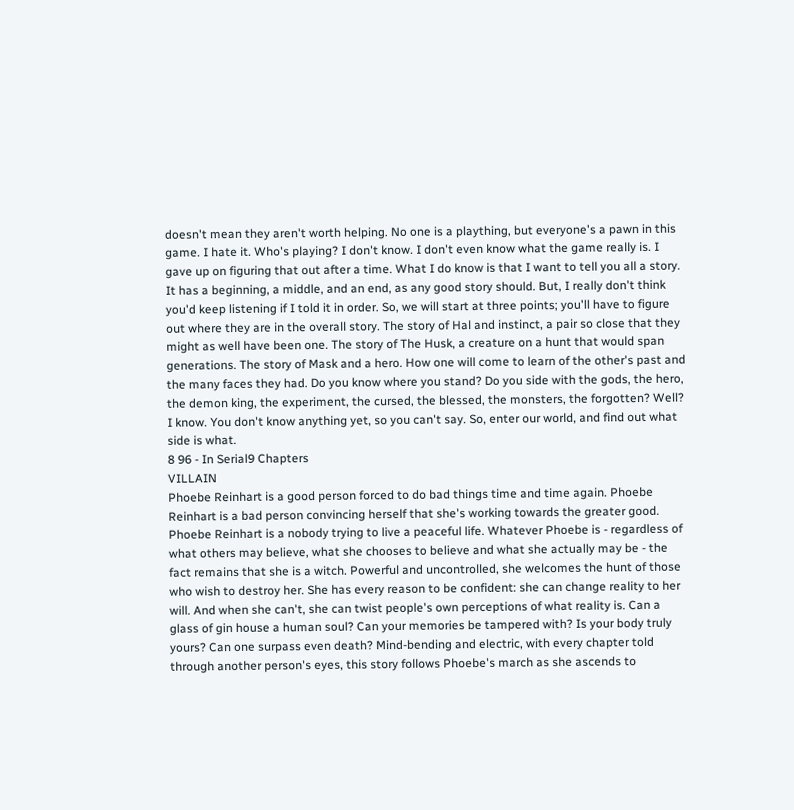doesn't mean they aren't worth helping. No one is a plaything, but everyone's a pawn in this game. I hate it. Who's playing? I don't know. I don't even know what the game really is. I gave up on figuring that out after a time. What I do know is that I want to tell you all a story. It has a beginning, a middle, and an end, as any good story should. But, I really don't think you'd keep listening if I told it in order. So, we will start at three points; you'll have to figure out where they are in the overall story. The story of Hal and instinct, a pair so close that they might as well have been one. The story of The Husk, a creature on a hunt that would span generations. The story of Mask and a hero. How one will come to learn of the other's past and the many faces they had. Do you know where you stand? Do you side with the gods, the hero, the demon king, the experiment, the cursed, the blessed, the monsters, the forgotten? Well? I know. You don't know anything yet, so you can't say. So, enter our world, and find out what side is what.
8 96 - In Serial9 Chapters
VILLAIN
Phoebe Reinhart is a good person forced to do bad things time and time again. Phoebe Reinhart is a bad person convincing herself that she's working towards the greater good. Phoebe Reinhart is a nobody trying to live a peaceful life. Whatever Phoebe is - regardless of what others may believe, what she chooses to believe and what she actually may be - the fact remains that she is a witch. Powerful and uncontrolled, she welcomes the hunt of those who wish to destroy her. She has every reason to be confident: she can change reality to her will. And when she can't, she can twist people's own perceptions of what reality is. Can a glass of gin house a human soul? Can your memories be tampered with? Is your body truly yours? Can one surpass even death? Mind-bending and electric, with every chapter told through another person's eyes, this story follows Phoebe's march as she ascends to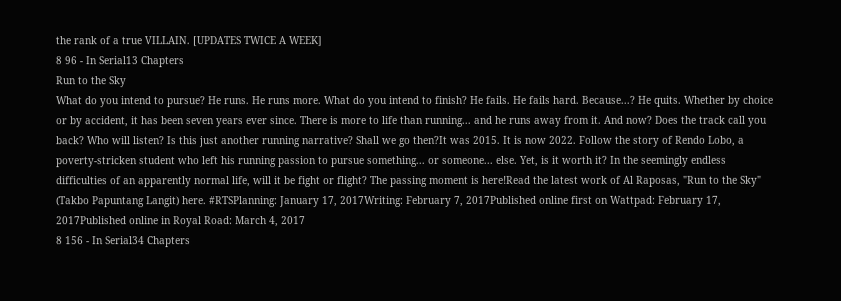the rank of a true VILLAIN. [UPDATES TWICE A WEEK]
8 96 - In Serial13 Chapters
Run to the Sky
What do you intend to pursue? He runs. He runs more. What do you intend to finish? He fails. He fails hard. Because...? He quits. Whether by choice or by accident, it has been seven years ever since. There is more to life than running... and he runs away from it. And now? Does the track call you back? Who will listen? Is this just another running narrative? Shall we go then?It was 2015. It is now 2022. Follow the story of Rendo Lobo, a poverty-stricken student who left his running passion to pursue something... or someone... else. Yet, is it worth it? In the seemingly endless difficulties of an apparently normal life, will it be fight or flight? The passing moment is here!Read the latest work of Al Raposas, "Run to the Sky" (Takbo Papuntang Langit) here. #RTSPlanning: January 17, 2017Writing: February 7, 2017Published online first on Wattpad: February 17, 2017Published online in Royal Road: March 4, 2017
8 156 - In Serial34 Chapters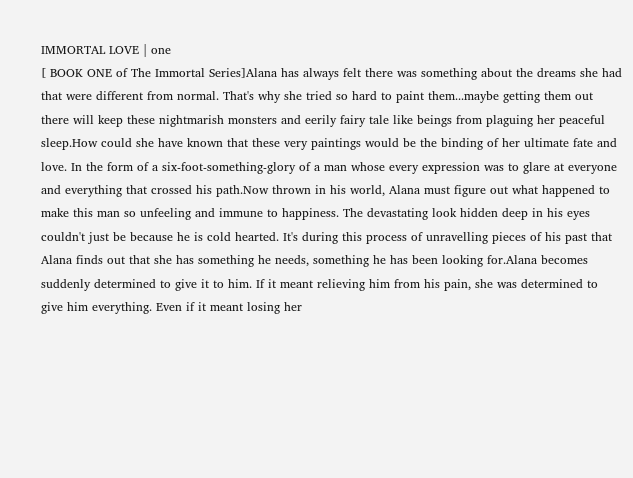IMMORTAL LOVE | one
[ BOOK ONE of The Immortal Series]Alana has always felt there was something about the dreams she had that were different from normal. That's why she tried so hard to paint them...maybe getting them out there will keep these nightmarish monsters and eerily fairy tale like beings from plaguing her peaceful sleep.How could she have known that these very paintings would be the binding of her ultimate fate and love. In the form of a six-foot-something-glory of a man whose every expression was to glare at everyone and everything that crossed his path.Now thrown in his world, Alana must figure out what happened to make this man so unfeeling and immune to happiness. The devastating look hidden deep in his eyes couldn't just be because he is cold hearted. It's during this process of unravelling pieces of his past that Alana finds out that she has something he needs, something he has been looking for.Alana becomes suddenly determined to give it to him. If it meant relieving him from his pain, she was determined to give him everything. Even if it meant losing her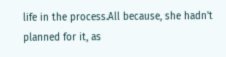life in the process.All because, she hadn't planned for it, as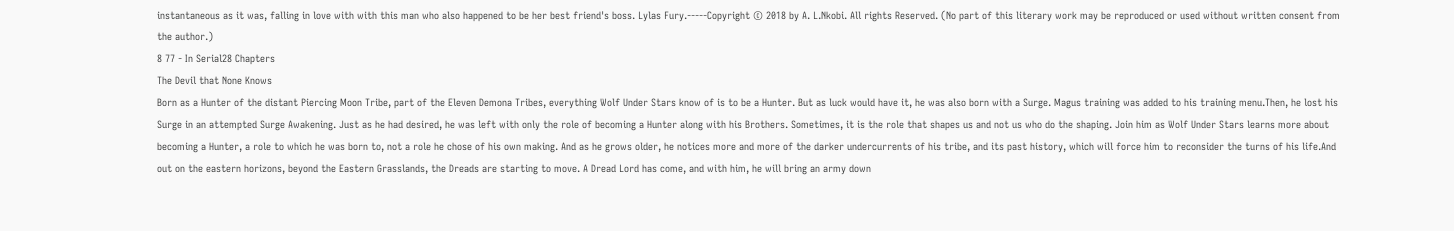instantaneous as it was, falling in love with with this man who also happened to be her best friend's boss. Lylas Fury.-----Copyright © 2018 by A. L.Nkobi. All rights Reserved. (No part of this literary work may be reproduced or used without written consent from the author.)
8 77 - In Serial28 Chapters
The Devil that None Knows
Born as a Hunter of the distant Piercing Moon Tribe, part of the Eleven Demona Tribes, everything Wolf Under Stars know of is to be a Hunter. But as luck would have it, he was also born with a Surge. Magus training was added to his training menu.Then, he lost his Surge in an attempted Surge Awakening. Just as he had desired, he was left with only the role of becoming a Hunter along with his Brothers. Sometimes, it is the role that shapes us and not us who do the shaping. Join him as Wolf Under Stars learns more about becoming a Hunter, a role to which he was born to, not a role he chose of his own making. And as he grows older, he notices more and more of the darker undercurrents of his tribe, and its past history, which will force him to reconsider the turns of his life.And out on the eastern horizons, beyond the Eastern Grasslands, the Dreads are starting to move. A Dread Lord has come, and with him, he will bring an army down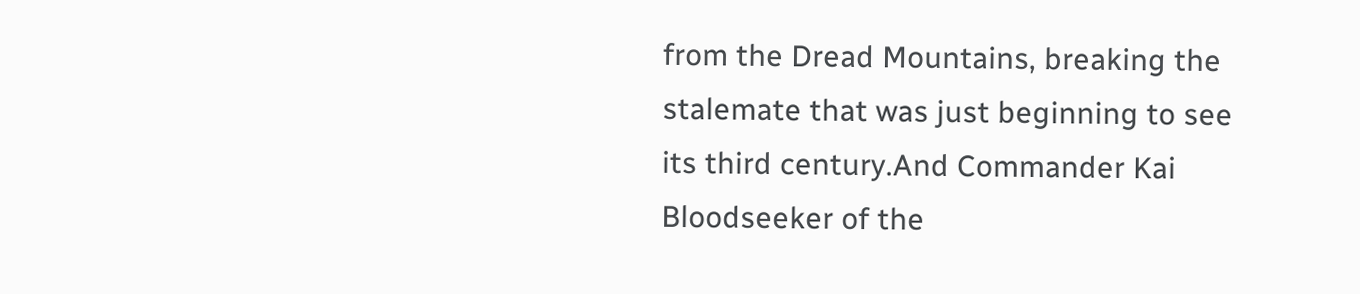from the Dread Mountains, breaking the stalemate that was just beginning to see its third century.And Commander Kai Bloodseeker of the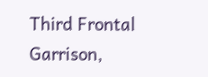Third Frontal Garrison,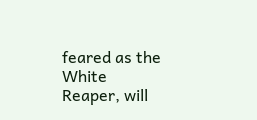feared as the White Reaper, will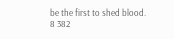be the first to shed blood.
8 382